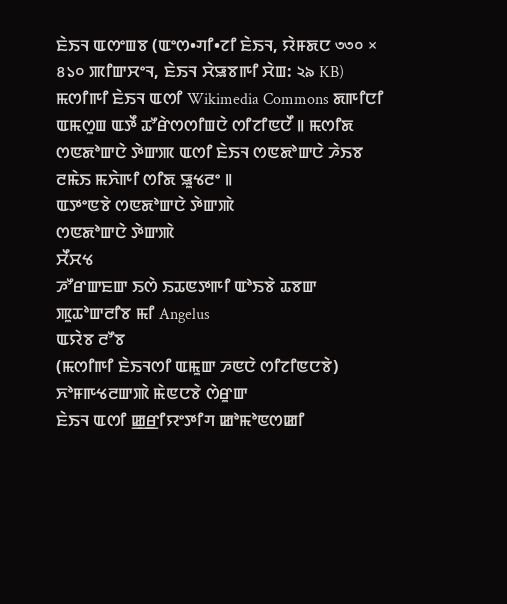ꯐꯥꯏꯜ ꯑꯁꯦꯡꯕ (ꯑꯦꯁ•ꯚꯤ•ꯖꯤ ꯐꯥꯏꯜ, ꯌꯥꯝꯗꯅ ৩৩০ × ৪১০ ꯄꯤꯛꯆꯦꯜ, ꯐꯥꯏꯜ ꯆꯥꯎꯕꯒꯤ ꯆꯥꯡ: ২৯ KB)
ꯃꯁꯤꯒꯤ ꯐꯥꯏꯜ ꯑꯁꯤ Wikimedia Commons ꯗꯒꯤꯅꯤ ꯑꯃꯁꯨꯡ ꯑꯇꯩ ꯊꯧꯔꯥꯁꯁꯤꯡꯅꯥ ꯁꯤꯖꯤꯟꯅꯩ ꯫ ꯃꯁꯤꯗ ꯁꯟꯗꯣꯛꯅꯥ ꯇꯥꯛꯄ ꯑꯁꯤ ꯐꯥꯏꯜ ꯁꯟꯗꯣꯛꯅꯥ ꯍꯥꯏꯕ ꯂꯃꯥꯏ ꯃꯈꯥꯒꯤ ꯁꯤꯗ ꯎꯨꯠꯂꯦ ꯫
ꯑꯇꯦꯟꯕꯥ ꯁꯟꯗꯣꯛꯅꯥ ꯇꯥꯛꯄꯥ
ꯁꯟꯗꯣꯛꯅꯥ ꯇꯥꯛꯄꯥ
ꯆꯩꯆꯠ
ꯍꯧꯔꯛꯐꯛ ꯏꯁꯥ ꯏꯊꯟꯇꯒꯤ ꯑꯣꯏꯕꯥ ꯊꯕꯛ
ꯄꯨꯊꯣꯛꯂꯤꯕ ꯃꯤ Angelus
ꯑꯌꯥꯕ ꯂꯧꯕ
(ꯃꯁꯤꯒꯤ ꯐꯥꯏꯜꯁꯤ ꯑꯃꯨꯛ ꯍꯟꯅꯥ ꯁꯤꯖꯤꯟꯅꯕꯥ)
ꯈꯣꯝꯒꯠꯂꯛꯄꯥ ꯃꯥꯟꯅꯕꯥ ꯁꯥꯔꯨꯛ
ꯐꯥꯏꯜ ꯑꯁꯤ ꯀ꯭ꯔꯤꯌꯦꯇꯤꯚ ꯀꯣꯃꯣꯟꯁꯀꯤ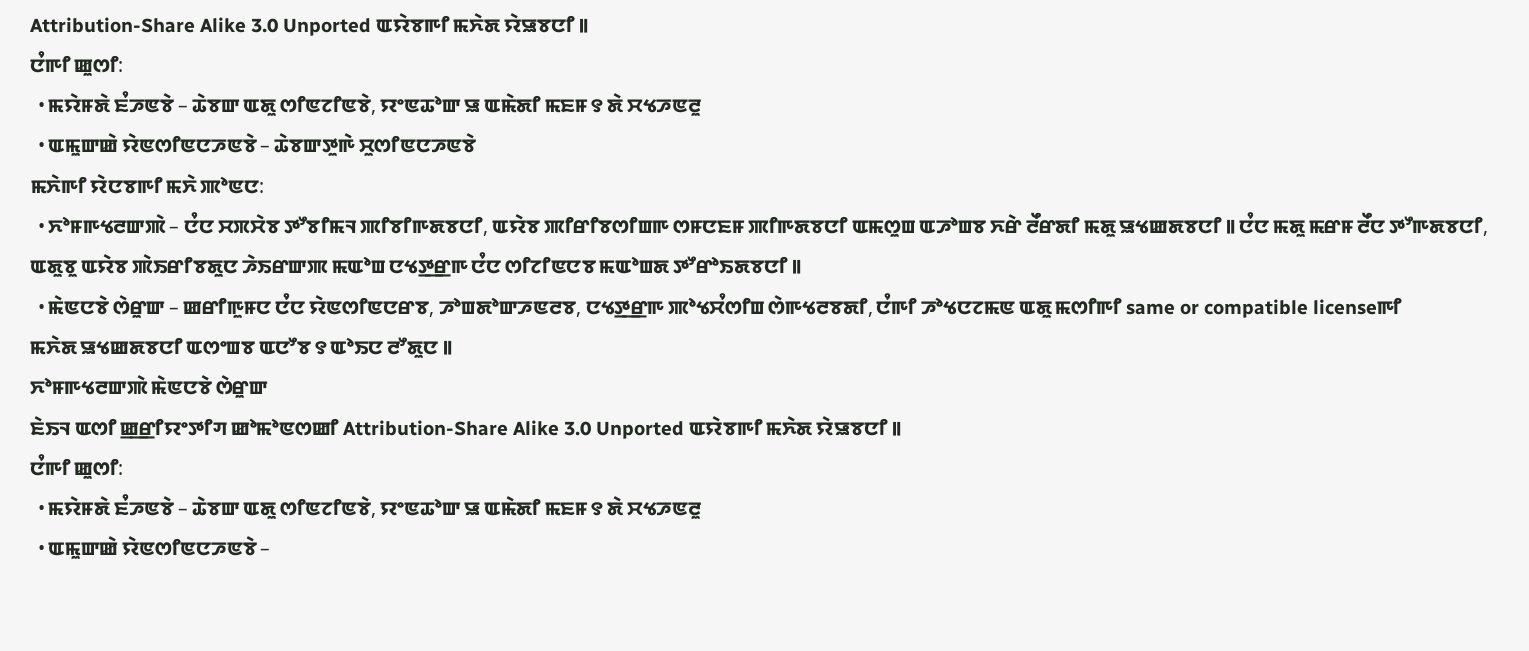Attribution-Share Alike 3.0 Unported ꯑꯌꯥꯕꯒꯤ ꯃꯈꯥꯗ ꯌꯥꯎꯕꯅꯤ ꯫
ꯅꯪꯒꯤ ꯀꯨꯁꯤ:
  • ꯃꯌꯥꯝꯗꯥ ꯐꯪꯍꯟꯕꯥ – ꯊꯥꯕꯛ ꯑꯗꯨ ꯁꯤꯟꯖꯤꯟꯕꯥ, ꯌꯦꯟꯊꯣꯛ ꯎ ꯑꯃꯥꯗꯤ ꯃꯐꯝ ꯱ ꯗꯥ ꯆꯠꯍꯟꯂꯨ
  • ꯑꯃꯨꯛꯀꯥ ꯌꯥꯟꯁꯤꯟꯅꯍꯟꯕꯥ – ꯊꯥꯕꯛꯇꯨꯒꯥ ꯆꯨꯁꯤꯟꯅꯍꯟꯕꯥ
ꯃꯈꯥꯒꯤ ꯌꯥꯅꯕꯒꯤ ꯃꯈꯥ ꯄꯣꯟꯅ:
  • ꯈꯣꯝꯒꯠꯂꯛꯄꯥ – ꯅꯪꯅ ꯆꯞꯆꯥꯕ ꯇꯧꯕꯤꯃꯜ ꯄꯤꯕꯤꯒꯗꯕꯅꯤ, ꯑꯌꯥꯕ ꯄꯤꯔꯤꯕꯁꯤꯡꯒ ꯁꯝꯅꯐꯝ ꯄꯤꯒꯗꯕꯅꯤ ꯑꯃꯁꯨꯡ ꯑꯍꯣꯡꯕ ꯈꯔꯥ ꯂꯩꯔꯗꯤ ꯃꯗꯨ ꯎꯠꯀꯗꯕꯅꯤ ꯫ ꯅꯪꯅ ꯃꯗꯨ ꯃꯔꯝ ꯂꯩꯅ ꯇꯧꯒꯗꯕꯅꯤ, ꯑꯗꯨꯕꯨ ꯑꯌꯥꯕ ꯄꯥꯏꯔꯤꯕꯗꯨꯅ ꯍꯥꯏꯔꯛꯄ ꯃꯑꯣꯡ ꯅꯠꯇ꯭ꯔꯒ ꯅꯪꯅ ꯁꯤꯖꯤꯟꯅꯕ ꯃꯑꯣꯡꯗ ꯇꯧꯔꯣꯏꯗꯕꯅꯤ ꯫
  • ꯃꯥꯟꯅꯕꯥ ꯁꯥꯔꯨꯛ – ꯀꯔꯤꯒꯨꯝꯅ ꯅꯪꯅ ꯌꯥꯟꯁꯤꯟꯅꯔꯕ, ꯍꯣꯡꯗꯣꯛꯍꯟꯂꯕ, ꯅꯠꯇ꯭ꯔꯒ ꯄꯣꯠꯆꯪꯁꯤꯡ ꯁꯥꯒꯠꯂꯕꯗꯤ, ꯅꯪꯒꯤ ꯍꯣꯠꯅꯖꯃꯟ ꯑꯗꯨ ꯃꯁꯤꯒꯤ same or compatible licenseꯒꯤ
ꯃꯈꯥꯗ ꯎꯠꯀꯗꯕꯅꯤ ꯑꯁꯦꯡꯕ ꯑꯅꯧꯕ ꯱ ꯑꯣꯏꯅ ꯂꯧꯗꯨꯅ ꯫
ꯈꯣꯝꯒꯠꯂꯛꯄꯥ ꯃꯥꯟꯅꯕꯥ ꯁꯥꯔꯨꯛ
ꯐꯥꯏꯜ ꯑꯁꯤ ꯀ꯭ꯔꯤꯌꯦꯇꯤꯚ ꯀꯣꯃꯣꯟꯁꯀꯤ Attribution-Share Alike 3.0 Unported ꯑꯌꯥꯕꯒꯤ ꯃꯈꯥꯗ ꯌꯥꯎꯕꯅꯤ ꯫
ꯅꯪꯒꯤ ꯀꯨꯁꯤ:
  • ꯃꯌꯥꯝꯗꯥ ꯐꯪꯍꯟꯕꯥ – ꯊꯥꯕꯛ ꯑꯗꯨ ꯁꯤꯟꯖꯤꯟꯕꯥ, ꯌꯦꯟꯊꯣꯛ ꯎ ꯑꯃꯥꯗꯤ ꯃꯐꯝ ꯱ ꯗꯥ ꯆꯠꯍꯟꯂꯨ
  • ꯑꯃꯨꯛꯀꯥ ꯌꯥꯟꯁꯤꯟꯅꯍꯟꯕꯥ –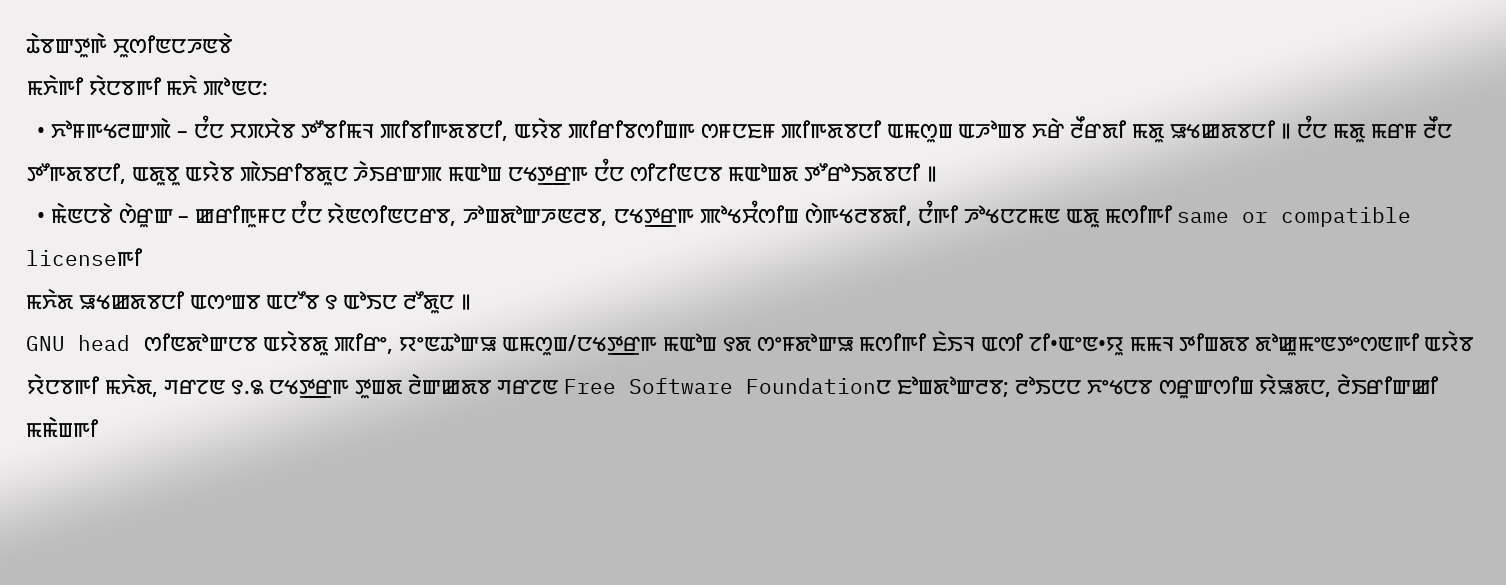ꯊꯥꯕꯛꯇꯨꯒꯥ ꯆꯨꯁꯤꯟꯅꯍꯟꯕꯥ
ꯃꯈꯥꯒꯤ ꯌꯥꯅꯕꯒꯤ ꯃꯈꯥ ꯄꯣꯟꯅ:
  • ꯈꯣꯝꯒꯠꯂꯛꯄꯥ – ꯅꯪꯅ ꯆꯞꯆꯥꯕ ꯇꯧꯕꯤꯃꯜ ꯄꯤꯕꯤꯒꯗꯕꯅꯤ, ꯑꯌꯥꯕ ꯄꯤꯔꯤꯕꯁꯤꯡꯒ ꯁꯝꯅꯐꯝ ꯄꯤꯒꯗꯕꯅꯤ ꯑꯃꯁꯨꯡ ꯑꯍꯣꯡꯕ ꯈꯔꯥ ꯂꯩꯔꯗꯤ ꯃꯗꯨ ꯎꯠꯀꯗꯕꯅꯤ ꯫ ꯅꯪꯅ ꯃꯗꯨ ꯃꯔꯝ ꯂꯩꯅ ꯇꯧꯒꯗꯕꯅꯤ, ꯑꯗꯨꯕꯨ ꯑꯌꯥꯕ ꯄꯥꯏꯔꯤꯕꯗꯨꯅ ꯍꯥꯏꯔꯛꯄ ꯃꯑꯣꯡ ꯅꯠꯇ꯭ꯔꯒ ꯅꯪꯅ ꯁꯤꯖꯤꯟꯅꯕ ꯃꯑꯣꯡꯗ ꯇꯧꯔꯣꯏꯗꯕꯅꯤ ꯫
  • ꯃꯥꯟꯅꯕꯥ ꯁꯥꯔꯨꯛ – ꯀꯔꯤꯒꯨꯝꯅ ꯅꯪꯅ ꯌꯥꯟꯁꯤꯟꯅꯔꯕ, ꯍꯣꯡꯗꯣꯛꯍꯟꯂꯕ, ꯅꯠꯇ꯭ꯔꯒ ꯄꯣꯠꯆꯪꯁꯤꯡ ꯁꯥꯒꯠꯂꯕꯗꯤ, ꯅꯪꯒꯤ ꯍꯣꯠꯅꯖꯃꯟ ꯑꯗꯨ ꯃꯁꯤꯒꯤ same or compatible licenseꯒꯤ
ꯃꯈꯥꯗ ꯎꯠꯀꯗꯕꯅꯤ ꯑꯁꯦꯡꯕ ꯑꯅꯧꯕ ꯱ ꯑꯣꯏꯅ ꯂꯧꯗꯨꯅ ꯫
GNU head ꯁꯤꯟꯗꯣꯛꯅꯕ ꯑꯌꯥꯕꯗꯨ ꯄꯤꯔꯦ, ꯌꯦꯟꯊꯣꯛꯎ ꯑꯃꯁꯨꯡ/ꯅꯠꯇ꯭ꯔꯒ ꯃꯑꯣꯡ ꯱ꯗ ꯁꯦꯝꯗꯣꯛꯎ ꯃꯁꯤꯒꯤ ꯐꯥꯏꯜ ꯑꯁꯤ ꯖꯤ•ꯑꯦꯟ•ꯌꯨ ꯃꯃꯜ ꯇꯤꯡꯗꯕ ꯗꯣꯀꯨꯃꯦꯟꯇꯦꯁꯟꯒꯤ ꯑꯌꯥꯕ ꯌꯥꯅꯕꯒꯤ ꯃꯈꯥꯗ, ꯚꯔꯖꯟ ꯱.꯲ ꯅꯠꯇ꯭ꯔꯒ ꯇꯨꯡꯗ ꯂꯥꯛꯀꯗꯕ ꯚꯔꯖꯟ Free Software Foundationꯅ ꯐꯣꯡꯗꯣꯛꯂꯕ; ꯂꯣꯏꯅꯅ ꯈꯦꯠꯅꯕ ꯁꯔꯨꯛꯁꯤꯡ ꯌꯥꯎꯗꯅ, ꯂꯥꯏꯔꯤꯛꯀꯤ ꯃꯃꯥꯡꯒꯤ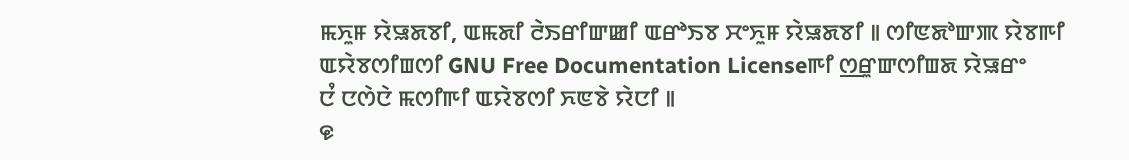ꯃꯈꯨꯝ ꯌꯥꯎꯗꯕꯤ, ꯑꯃꯗꯤ ꯂꯥꯏꯔꯤꯛꯀꯤ ꯑꯔꯣꯏꯕ ꯆꯦꯈꯨꯝ ꯌꯥꯎꯗꯕꯤ ꯫ ꯁꯤꯟꯗꯣꯛꯄ ꯌꯥꯕꯒꯤ ꯑꯌꯥꯕꯁꯤꯡꯁꯤ GNU Free Documentation Licenseꯒꯤ ꯁ꯭ꯔꯨꯛꯁꯤꯡꯗ ꯌꯥꯎꯔꯦ
ꯅꯪ ꯅꯁꯥꯅꯥ ꯃꯁꯤꯒꯤ ꯑꯌꯥꯕꯁꯤ ꯈꯟꯕꯥ ꯌꯥꯅꯤ ꯫
꯶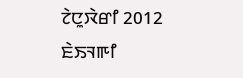ꯖꯥꯅꯨꯋꯥꯔꯤ 2012
ꯐꯥꯏꯜꯒꯤ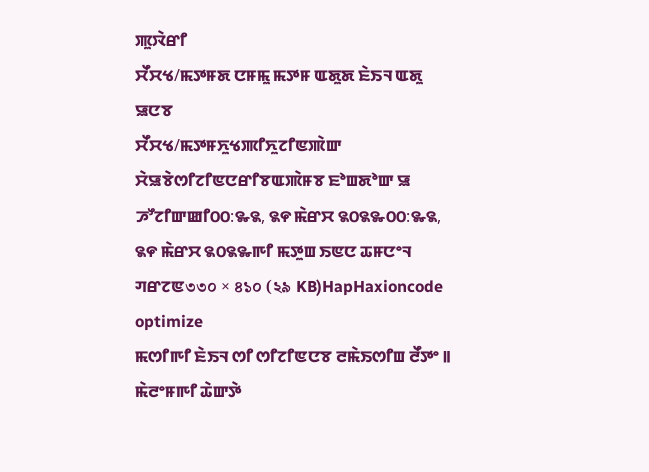ꯄꯨꯋꯥꯔꯤ
ꯆꯩꯆꯠ/ꯃꯇꯝꯗ ꯅꯝꯃꯨ ꯃꯇꯝ ꯑꯗꯨꯗ ꯐꯥꯏꯜ ꯑꯗꯨ ꯎꯅꯕ
ꯆꯩꯆꯠ/ꯃꯇꯝꯈꯨꯠꯄꯤꯈꯨꯖꯤꯟꯄꯥꯛ ꯆꯥꯎꯕꯥꯁꯤꯖꯤꯟꯅꯔꯤꯕꯑꯄꯥꯝꯕ ꯐꯣꯡꯗꯣꯛ ꯎ
ꯍꯧꯖꯤꯛꯀꯤ꯰꯰:꯳꯲, ꯲꯵ ꯃꯥꯔꯆ ꯲꯰꯲꯳꯰꯰:꯳꯲, ꯲꯵ ꯃꯥꯔꯆ ꯲꯰꯲꯳ꯒꯤ ꯃꯇꯨꯡ ꯏꯟꯅ ꯊꯝꯅꯦꯜ ꯚꯔꯖꯟ৩৩০ × ৪১০ (২৯ KB)HapHaxioncode optimize
ꯃꯁꯤꯒꯤ ꯐꯥꯏꯜ ꯁꯤ ꯁꯤꯖꯤꯟꯅꯕ ꯂꯃꯥꯏꯁꯤꯡ ꯂꯩꯇꯦ ꯫
ꯃꯥꯂꯦꯝꯒꯤ ꯊꯥꯛꯇꯥ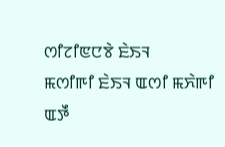ꯁꯤꯖꯤꯟꯅꯕꯥ ꯐꯥꯏꯜ
ꯃꯁꯤꯒꯤ ꯐꯥꯏꯜ ꯑꯁꯤ ꯃꯈꯥꯒꯤ ꯑꯇꯩ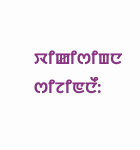ꯋꯤꯀꯤꯁꯤꯡꯅ ꯁꯤꯖꯤꯟꯅꯩ: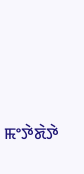ꯃꯦꯇꯥꯗꯥꯇꯥ